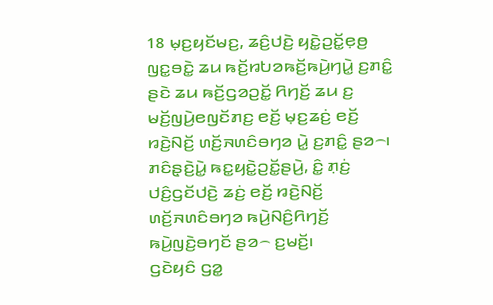18 ꤗ꤫ꤢ꤬ꤟꤢꤩꤗꤢ꤬, ꤘꤢꤨ꤬ꤓꤢꤧ꤬ ꤟꤢꤧ꤭ꤑꤢꤩ꤭ꤕ꤫ꤥ꤬ ꤜꤢ꤭ꤋꤢꤧ꤭ ꤘꤣ ꤒꤢꤩ꤬ꤙꤝꤤꤒꤢꤩ꤬ꤒꤣꤧ꤬ꤚꤣꤧ꤭ ꤢ꤬ꤊꤢꤨ꤭ ꤔꤢꤧ ꤘꤣ ꤒꤢꤩ꤬ꤞꤤꤑꤢꤩ꤭ ꤖꤚꤢꤩ꤬ ꤘꤣ ꤢ꤬ ꤗꤢꤩ꤬ꤜꤣꤧ꤬ꤕꤜꤢꤩꤊꤢ꤬ ꤕꤢꤩ꤬ ꤗ꤫ꤢ꤬ꤘꤢꤦ꤬ ꤕꤢꤩ꤬ ꤙꤢꤧ꤬ꤡꤢꤩ꤬ ꤛꤢꤩ꤬ꤏꤛꤢꤨꤋꤚꤤ ꤣꤧ꤭ ꤢ꤬ꤊꤢꤨ꤭ ꤔꤤ꤮꤯ ꤊꤢꤨꤔ꤫ꤢꤧ꤬ꤣꤧ꤭ ꤒꤢ꤭ꤟꤢꤧ꤭ꤑꤢꤩ꤭ꤔꤣꤧ꤬, ꤢꤨ꤭ ꤊ꤫ꤢꤦ꤬ ꤓꤢꤨ꤬ꤞꤢꤩꤓꤢꤧ꤬ ꤘꤢꤦ꤬ ꤕꤢꤩ꤬ ꤙꤢꤧ꤬ꤡꤢꤩ꤬ ꤛꤢꤩ꤬ꤏꤛꤢꤨꤋꤚꤤ ꤒꤣꤧ꤬ꤡꤢꤨ꤬ꤖꤚꤢꤩ꤬ ꤒꤣꤧ꤬ꤜꤢꤧ꤬ꤋꤚꤢꤩ ꤔꤤ꤮ ꤢ꤬ꤗꤢꤩ꤬꤯
ꤞꤢꤧꤟꤢꤨ ꤞꤤ꤭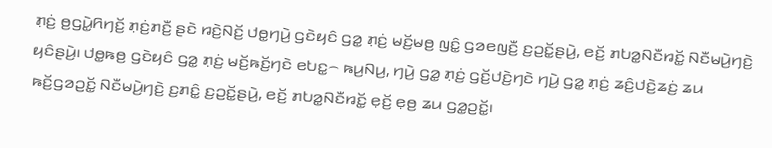ꤊ꤫ꤢꤦ꤬ ꤥ꤬ꤞꤣꤧ꤭ꤖꤚꤢꤩ꤬ ꤊ꤫ꤢꤦ꤬ꤊꤢꤪ꤬ ꤔꤢꤧ ꤙꤢꤧ꤬ꤡꤢꤩ꤬ ꤓꤥ꤭ꤚꤣꤧ꤬ ꤞꤢꤧꤟꤢꤨ ꤞꤤ꤭ ꤊ꤫ꤢꤦ꤬ ꤗꤢꤩ꤬ꤗꤥ꤬ ꤜꤢꤨ꤭ ꤞꤤꤕꤜꤢꤪ꤬ ꤢ꤬ꤑꤢꤩ꤭ꤔꤣꤧ꤬, ꤕꤢꤩ꤬ ꤊꤝꤤ꤭ꤡꤢꤪꤙꤢꤩ꤭ ꤡꤢꤪꤗꤣꤧ꤬ꤚꤢꤧ꤬ ꤟꤢꤨꤔꤣꤧ꤬꤯ ꤓꤥ꤭ꤒꤥ꤬ ꤞꤢꤧꤟꤢꤨ ꤞꤤ꤭ ꤊ꤫ꤢꤦ꤬ ꤗꤢꤩ꤬ꤒꤢꤩ꤬ꤚꤢꤧ ꤕꤝꤢ꤭꤮ ꤒꤣ꤬ꤡꤣ꤬, ꤚꤣꤧ꤬ ꤞꤤ꤭ ꤊ꤫ꤢꤦ꤬ ꤞꤢꤩ꤬ꤓꤢꤧ꤬ꤚꤢꤧ ꤚꤣꤧ꤬ ꤞꤤ꤭ ꤊ꤫ꤢꤦ꤬ ꤘꤢꤨ꤬ꤓꤢꤧ꤬ꤘꤢꤦ꤬ ꤘꤣ ꤒꤢꤩ꤬ꤞꤤꤑꤢꤩ꤭ ꤡꤢꤪꤗꤣꤧ꤬ꤚꤢꤧ꤬ ꤢ꤬ꤊꤢꤨ꤭ ꤢ꤬ꤑꤢꤩ꤭ꤔꤣꤧ꤬, ꤕꤢꤩ꤬ ꤊꤝꤤ꤭ꤡꤢꤪꤙꤢꤩ꤭ ꤕ꤫ꤢꤩ꤬ ꤕ꤫ꤥ꤬ ꤘꤣ ꤞꤤ꤭ꤑꤢꤩ꤭꤯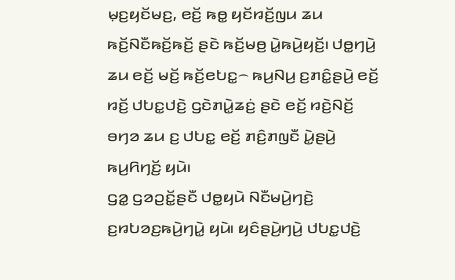ꤗ꤫ꤢ꤬ꤟꤢꤩꤗꤢ꤬, ꤕꤢꤩ꤬ ꤒꤥ꤭ ꤟꤢꤩꤙꤢꤩ꤬ꤜꤣ ꤘꤣ ꤒꤢꤩ꤬ꤡꤢꤪꤒꤢꤩ꤬ꤒꤢꤩ꤬ ꤔꤢꤧ ꤒꤢꤩ꤬ꤗꤥ꤬ ꤣꤧ꤭ꤒꤣꤧ꤬ꤟꤢꤩ꤬꤯ ꤓꤥ꤭ꤚꤣꤧ꤬ ꤘꤣ ꤕꤢꤩ꤬ ꤗꤢꤩ꤬ ꤒꤢꤩ꤬ꤕꤝꤢ꤭꤮ ꤒꤣ꤬ꤡꤣ꤬ ꤢ꤬ꤊꤢꤨ꤭ꤔꤣꤧ꤬ ꤕꤢꤩ꤬ ꤙꤢꤩ꤬ ꤓꤝꤢ꤭ꤓꤢꤧ꤬ ꤞꤢꤧꤊꤣꤧ꤭ꤘꤢꤦ꤬ ꤔꤢꤧ ꤕꤢꤩ꤬ ꤙꤢꤧ꤬ꤡꤢꤩ꤬ ꤋꤚꤤ ꤘꤣ ꤢ꤬ ꤓꤝꤢ꤭ ꤕꤢꤩ꤬ ꤊꤢꤨ꤬ꤊꤜꤢꤪ ꤣꤧ꤭ꤔꤣꤧ꤬ ꤒꤣ꤬ꤖꤚꤢꤩ꤬ ꤟꤣꤧ꤯
ꤞꤤ꤭ ꤞꤤꤑꤢꤩ꤭ꤔꤢꤪ ꤓꤥ꤭ꤟꤣꤧ ꤡꤢꤪꤗꤣꤧ꤬ꤚꤢꤧ꤬ ꤢ꤬ꤙꤝꤤꤢ꤬ꤒꤣꤧ꤬ꤚꤣꤧ꤭ ꤟꤣꤧ꤯ ꤟꤢꤨꤔꤣꤧ꤬ꤚꤣꤧ꤬ ꤓꤝꤢ꤭ꤓꤢꤧ꤬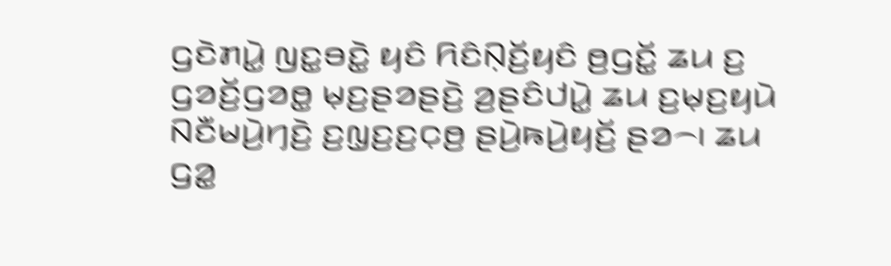ꤞꤢꤧꤊꤣꤧ꤭ ꤜꤢ꤭ꤋꤢꤧ꤭ ꤟꤢꤨ ꤖꤢꤨꤡ꤫ꤢꤩ꤬ꤟꤢꤨ ꤥ꤬ꤞꤢꤩ꤭ ꤘꤣ ꤢ꤬ ꤞꤤꤢꤩ꤬ꤞꤤꤥ꤭ ꤗ꤫ꤢ꤬ꤔꤤꤔꤢꤧ꤬ ꤤ꤬ꤔꤢꤨꤓꤣꤧ꤭ ꤘꤣ ꤢ꤬ꤗ꤫ꤢ꤬ꤟꤣꤧ ꤡꤢꤪꤗꤣꤧ꤬ꤚꤢꤧ꤬ ꤢ꤬ꤜ꤫ꤢ꤬ꤢ꤬ꤍ꤫ꤥ꤬ ꤔꤣꤧ꤬ꤒꤣꤧ꤬ꤟꤢꤩ꤬ ꤔꤤ꤮꤯ ꤘꤣ ꤞꤤ꤭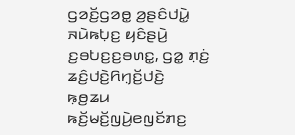ꤞꤤꤢꤩ꤬ꤞꤤꤥ꤭ ꤤ꤬ꤔꤢꤨꤓꤣꤧ꤭ ꤏꤣꤧꤒꤝ꤫ꤢ꤬ ꤟꤢꤨꤔꤣꤧ꤬ ꤢ꤬ꤋꤝꤢ꤬ꤢ꤬ꤋꤛꤢ꤭, ꤞꤤ꤭ ꤊ꤫ꤢꤦ꤬ ꤘꤢꤨ꤬ꤓꤢꤧ꤬ꤖꤚ꤫ꤢꤩ꤬ꤓꤢꤧ꤬ ꤒ꤫ꤥ꤬ꤘꤣ ꤒꤢꤩ꤬ꤗꤢꤩ꤬ꤜꤣꤧ꤬ꤕꤜꤢꤩꤊꤢ꤬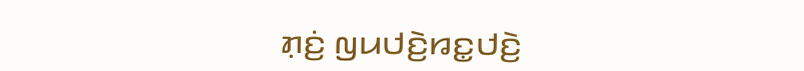ꤊ꤫ꤢꤦ꤬ ꤜꤣꤓꤢꤧ꤬ꤙꤢ꤭ꤓꤢꤧ꤬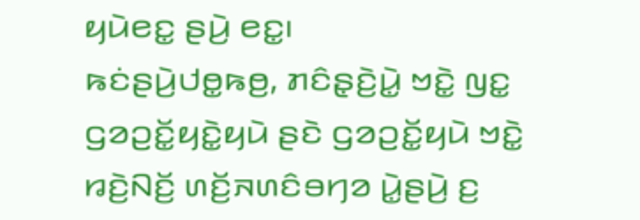ꤟꤣꤧꤕꤢ꤭ ꤔꤣꤧ꤬ ꤕꤢ꤭꤯
ꤒꤢꤦꤔꤣꤧ꤬ꤓꤥ꤭ꤒꤥ꤬, ꤊꤢꤨꤔ꤫ꤢꤧ꤬ꤣꤧ꤭ ꤠꤢꤧ꤭ ꤜꤢ꤭ ꤞꤤꤑꤢꤩ꤭ꤟꤢꤧ꤭ꤟꤣꤧ ꤔꤢꤧ ꤞꤤꤑꤢꤩ꤭ꤟꤣꤧ ꤠꤢꤧ꤭ ꤙꤢꤧ꤬ꤡꤢꤩ꤬ ꤛꤢꤩ꤬ꤏꤛꤢꤨꤋꤚꤤ ꤣꤧ꤭ꤔꤣꤧ꤬ ꤢ꤬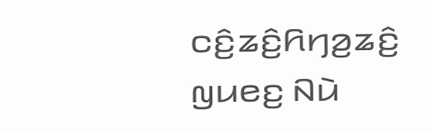ꤍꤢꤨ꤬ꤘꤢꤨ꤬ꤖꤚꤤ꤬ꤘꤢꤨ꤬ ꤜꤣꤕꤢ꤬ ꤡꤣꤧ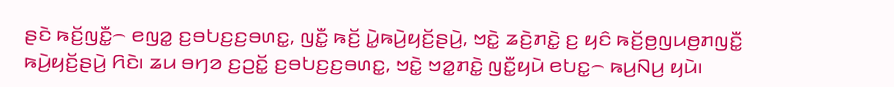ꤔꤢꤧ ꤒꤢꤩ꤬ꤜꤢꤪ꤭꤮ ꤕꤜꤤ꤭ ꤢ꤬ꤋꤝꤢ꤬ꤢ꤬ꤋꤛꤢ꤭, ꤜꤢꤪ꤭ ꤒꤢꤩ꤬ ꤣꤧ꤭ꤒꤣꤧ꤬ꤟꤢꤩ꤬ꤔꤣꤧ꤬, ꤠꤢꤧ꤭ ꤘꤢꤧ꤬ꤊꤢꤧ꤭ ꤢ꤬ ꤟꤢꤨ ꤒꤢꤩ꤬ꤥ꤬ꤜꤣꤥ꤬ꤊꤜꤢꤪ꤭ ꤒꤣꤧ꤬ꤟꤢꤩ꤬ꤔꤣꤧ꤬ ꤖꤢꤧ꤯ ꤘꤣ ꤋꤚꤤ ꤢ꤬ꤑꤢꤩ꤭ ꤢ꤬ꤋꤝꤢ꤬ꤢ꤬ꤋꤛꤢ꤭, ꤠꤢꤧ꤭ ꤠꤤ꤭ꤊꤢꤧ꤭ ꤜꤢꤪ꤭ꤟꤣꤧ ꤕꤝꤢ꤭꤮ ꤒꤣ꤬ꤡꤣ꤬ ꤟꤣꤧ꤯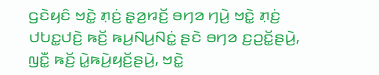ꤞꤢꤧꤟꤢꤨ ꤠꤢꤧ꤭ ꤊ꤫ꤢꤦ꤬ ꤔ꤫ꤤ꤬ꤙꤢꤩ꤬ ꤋꤚꤤ ꤚꤣꤧ꤬ ꤠꤢꤧ꤭ ꤊ꤫ꤢꤦ꤬ ꤓꤝꤢ꤭ꤓꤢꤧ꤬ ꤒꤢꤩ꤬ ꤒꤣ꤬ꤡꤣ꤬ꤡꤢꤦ꤭ ꤔꤢꤧ ꤋꤚꤤ ꤢ꤬ꤑꤢꤩ꤭ꤔꤣꤧ꤬, ꤜꤢꤪ꤭ ꤒꤢꤩ꤬ ꤣꤧ꤭ꤒꤣꤧ꤬ꤟꤢꤩ꤬ꤔꤣꤧ꤬, ꤠꤢꤧ꤭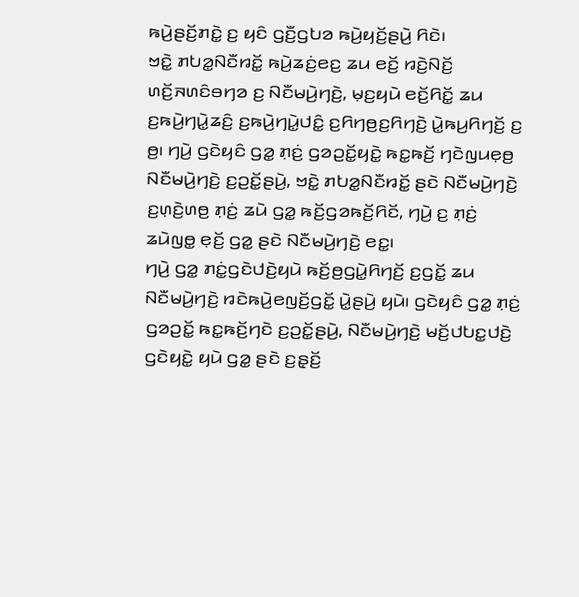ꤒꤣꤧ꤬ꤔꤢꤩ꤬ꤊꤢꤧ꤭ ꤢ꤬ ꤟꤢꤨ ꤞꤢꤪ꤬ꤞꤝꤤ ꤒꤣꤧ꤬ꤟꤢꤩ꤬ꤔꤣꤧ꤬ ꤖꤢꤧ꤯
ꤠꤢꤧ꤭ ꤊꤝꤤ꤭ꤡꤢꤪꤙꤢꤩ꤭ ꤒꤣꤧ꤬ꤘꤢꤦ꤬ꤕꤢ꤬ ꤘꤣ ꤕꤢꤩ꤬ ꤙꤢꤧ꤬ꤡꤢꤩ꤬ ꤛꤢꤩ꤬ꤏꤛꤢꤨꤋꤚꤤ ꤢ꤬ ꤡꤢꤪꤗꤣꤧ꤬ꤚꤢꤧ꤬, ꤗ꤫ꤢ꤬ꤟꤣꤧ ꤕꤢꤩ꤬ꤖꤢꤩ꤭ ꤘꤣ ꤢ꤬ꤒꤣꤧ꤬ꤚꤣꤧ꤭ꤘꤢꤨ꤬ ꤢ꤬ꤒꤣꤧ꤬ꤚꤣꤧ꤭ꤓꤢꤨ꤭ ꤢ꤬ꤖꤚꤥ꤬ꤢ꤬ꤖꤚꤢꤧ꤬ ꤣꤧ꤭ꤒꤣ꤬ꤖꤚꤢꤩ꤬ ꤢ꤬ ꤥ꤬꤯ ꤚꤣꤧ꤬ ꤞꤢꤧꤟꤢꤨ ꤞꤤ꤭ ꤊ꤫ꤢꤦ꤬ ꤞꤤꤑꤢꤩ꤭ꤟꤢꤧ꤭ ꤒꤢ꤭ꤒꤢꤩ꤬ ꤚꤢꤧꤜꤣꤕ꤫ꤥ꤬ ꤡꤢꤪꤗꤣꤧ꤬ꤚꤢꤧ꤬ ꤢ꤬ꤑꤢꤩ꤭ꤔꤣꤧ꤬, ꤠꤢꤧ꤭ ꤊꤝꤤ꤭ꤡꤢꤪꤙꤢꤩ꤭ ꤔꤢꤧ ꤡꤢꤪꤗꤣꤧ꤬ꤚꤢꤧ꤬ ꤢ꤬ꤛ꤫ꤢꤧ꤬ꤛꤥ꤬ ꤊ꤫ꤢꤦ꤬ ꤘꤣꤧ ꤞꤤ꤭ ꤒꤢꤩ꤬ꤞꤤꤒꤢꤩ꤬ꤖꤢꤩ, ꤚꤣꤧ꤬ ꤢ꤬ ꤊ꤫ꤢꤦ꤬ ꤘꤣꤧꤜꤥ꤭ ꤕ꤫ꤢꤩ꤬ ꤞꤤ꤭ ꤔꤢꤧ ꤡꤢꤪꤗꤣꤧ꤬ꤚꤢꤧ꤬ ꤕꤢ꤭꤯
ꤚꤣꤧ꤬ ꤞꤤ꤭ ꤊꤢꤦ꤭ꤞꤢꤧꤓꤢꤧ꤬ꤟꤣꤧ ꤒꤢꤩ꤬ꤥ꤬ꤞꤣꤧ꤭ꤖꤚꤢꤩ꤬ ꤢ꤬ꤞꤢꤩ꤭ ꤘꤣ ꤡꤢꤪꤗꤣꤧ꤬ꤚꤢꤧ꤬ ꤙꤢꤧꤒꤣꤧ꤬ꤕꤜꤢꤩ꤬ꤞꤢꤩ꤭ ꤣꤧ꤭ꤔꤣꤧ꤬ ꤟꤣꤧ꤯ ꤞꤢꤧꤟꤢꤨ ꤞꤤ꤭ ꤊ꤫ꤢꤦ꤬ ꤞꤤꤑꤢꤩ꤭ ꤒꤢ꤭ꤒꤢꤩ꤬ꤚꤢꤧ ꤢ꤬ꤑꤢꤩ꤭ꤔꤣꤧ꤬, ꤡꤢꤪꤗꤣꤧ꤬ꤚꤢꤧ꤬ ꤗꤢꤩ꤬ꤓꤝꤢ꤭ꤓꤢꤧ꤬ ꤞꤢꤧꤟꤢꤧ꤭ ꤟꤣꤧ ꤞꤤ꤭ ꤔꤢꤧ ꤢ꤬ꤔ꤫ꤢꤩ꤬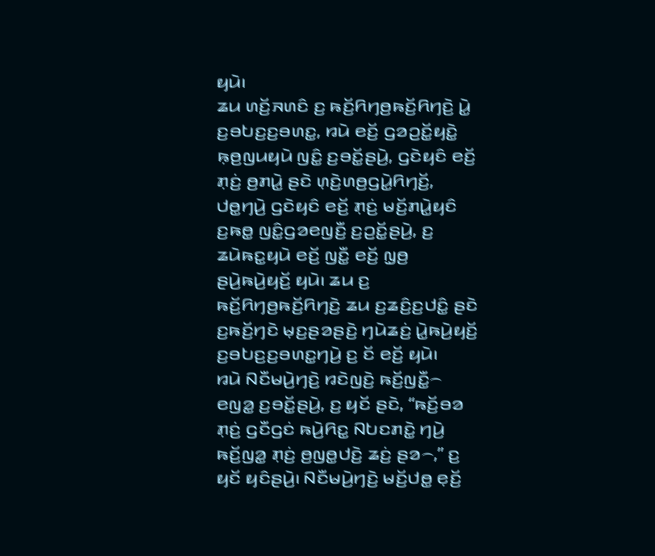ꤟꤣꤧ꤯
ꤘꤣ ꤛꤢꤩ꤬ꤏꤛꤢꤨ ꤢ꤬ ꤒꤢꤩ꤬ꤖꤚꤥ꤬ꤒꤢꤩ꤬ꤖꤚꤢꤧ꤬ ꤣꤧ꤭ ꤢ꤬ꤋꤝꤢ꤬ꤢ꤬ꤋꤛꤢ꤭, ꤙꤣꤧ ꤕꤢꤩ꤬ ꤞꤤꤑꤢꤩ꤭ꤟꤢꤧ꤭ ꤒ꤫ꤥ꤬ꤜꤣꤟꤣꤧ ꤜꤢꤨ꤭ ꤢ꤬ꤋꤢꤩ꤭ꤔꤣꤧ꤬, ꤞꤢꤧꤟꤢꤨ ꤕꤢꤩ꤬ ꤊ꤫ꤢꤦ꤬ ꤥ꤬ꤊꤣꤧ꤭ ꤔꤢꤧ ꤛ꤫ꤢꤧ꤬ꤛꤥ꤬ꤞꤣꤧ꤭ꤖꤚꤢꤩ꤬, ꤓꤥ꤭ꤚꤣꤧ꤬ ꤞꤢꤧꤟꤢꤨ ꤕꤢꤩ꤬ ꤊ꤫ꤢꤦ꤬ ꤗꤢꤩ꤬ꤊꤣꤧ꤭ꤟꤢꤨ ꤢ꤬ꤒꤥ꤭ ꤜꤢꤨ꤭ꤞꤤꤕꤜꤢꤪ꤬ ꤢ꤬ꤑꤢꤩ꤭ꤔꤣꤧ꤬, ꤢ꤬ ꤘꤣꤧꤒꤢ꤭ꤟꤣꤧ ꤕꤢꤩ꤬ ꤜꤢꤪ꤭ ꤕꤢꤩ꤬ ꤜ꤫ꤥ꤬ ꤔꤣꤧ꤬ꤒꤣꤧ꤬ꤟꤢꤩ꤬ ꤟꤣꤧ꤯ ꤘꤣ ꤢ꤬ ꤒꤢꤩ꤬ꤖꤚꤥ꤬ꤒꤢꤩ꤬ꤖꤚꤢꤧ꤬ ꤘꤣ ꤢ꤬ꤘꤢꤨ꤬ꤢ꤬ꤓꤢꤨ꤭ ꤔꤢꤧ ꤢ꤬ꤒꤢꤩ꤬ꤚꤢꤧ ꤗ꤫ꤢ꤬ꤔꤤꤔꤢꤧ꤬ ꤚꤣꤧꤘꤢꤦ꤬ ꤣꤧ꤭ꤒꤣꤧ꤬ꤟꤢꤩ꤬ ꤢ꤬ꤋꤝꤢ꤬ꤢ꤬ꤋꤛꤢ꤭ꤚꤣꤧ꤬ ꤢ꤬ ꤢꤩ ꤕꤢꤩ꤬ ꤟꤣꤧ꤯
ꤙꤣꤧ ꤡꤢꤪꤗꤣꤧ꤬ꤚꤢꤧ꤬ ꤙꤢꤧꤜꤢꤧ꤬ ꤒꤢꤩ꤬ꤜꤢꤪ꤭꤮ ꤕꤜꤤ꤭ ꤢ꤬ꤋꤢꤩ꤭ꤔꤣꤧ꤬, ꤢ꤬ ꤟꤢꤩ ꤔꤢꤧ, “ꤒꤢꤩ꤬ꤋꤤ ꤊ꤫ꤢꤦ꤬ ꤞꤢꤪꤞꤢꤦ ꤒꤣꤧ꤬ꤖꤢ꤭ ꤡꤝꤢꤊꤢꤧ꤭ ꤚꤣꤧ꤬ ꤒꤢꤩ꤬ꤜꤤ꤭ ꤊ꤫ꤢꤦ꤬ ꤥ꤬ꤜꤥ꤭ꤓꤢꤧ꤬ ꤘꤢꤦ꤬ ꤔꤤ꤮,” ꤢ꤬ ꤟꤢꤩ ꤟꤢꤨꤔꤣꤧ꤬꤯ ꤡꤢꤪꤗꤣꤧ꤬ꤚꤢꤧ꤬ ꤗꤢꤩ꤬ꤓꤥ꤭ ꤕ꤫ꤢꤩ꤬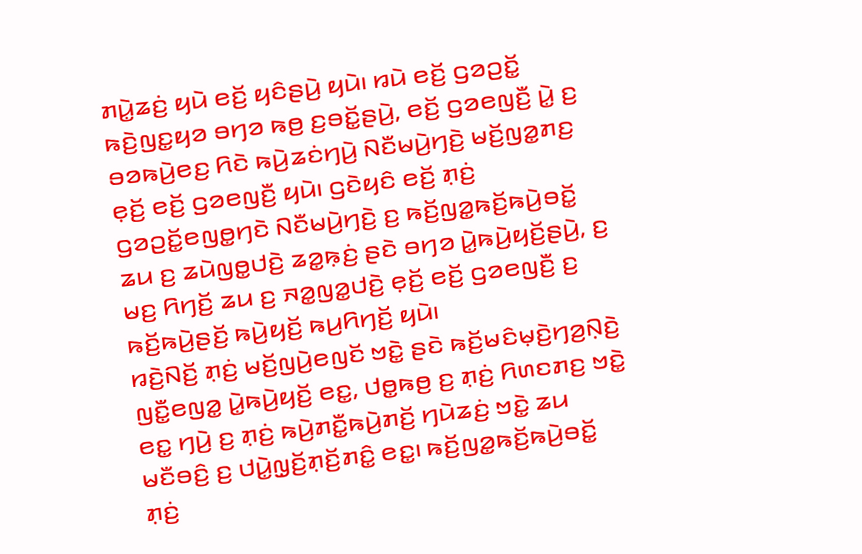ꤊꤣꤧ꤭ꤘꤢꤦ꤬ ꤟꤣꤧ ꤕꤢꤩ꤬ ꤟꤢꤨꤔꤣꤧ꤬ ꤟꤣꤧ꤯ ꤙꤣꤧ ꤕꤢꤩ꤬ ꤞꤤꤑꤢꤩ꤭ ꤒꤢꤧ꤬ꤜꤢ꤭ꤟꤤ ꤋꤚꤤ ꤒꤥ꤬ ꤢ꤬ꤋꤢꤩ꤭ꤔꤣꤧ꤬, ꤕꤢꤩ꤬ ꤞꤤꤕꤜꤢꤪ꤬ ꤣꤧ꤭ ꤢ꤬ ꤋꤤꤒꤣꤧ꤬ꤕꤢ꤬ ꤖꤢꤧ ꤒꤣꤧ꤬ꤘꤢꤦꤚꤣꤧ꤬ ꤡꤢꤪꤗꤣꤧ꤬ꤚꤢꤧ꤬ ꤗꤢꤩ꤬ꤜꤤ꤭ꤊꤢ꤬ ꤕ꤫ꤢꤩ꤬ ꤕꤢꤩ꤬ ꤞꤤꤕꤜꤢꤪ꤬ ꤟꤣꤧ꤯ ꤞꤢꤧꤟꤢꤨ ꤕꤢꤩ꤬ ꤊ꤫ꤢꤦ꤬ ꤞꤤꤑꤢꤩ꤭ꤕꤜꤥ꤭ꤚꤢꤧ ꤡꤢꤪꤗꤣꤧ꤬ꤚꤢꤧ꤬ ꤢ꤬ ꤒꤢꤩ꤬ꤜꤤ꤭ꤒꤢꤩ꤬ꤒꤣꤧ꤬ꤋꤢꤩ꤭ ꤘꤣ ꤢ꤬ ꤘꤣꤧꤜꤥ꤭ꤓꤢꤧ꤬ ꤘꤤ꤭ꤒ꤫ꤢꤦ꤬ ꤔꤢꤧ ꤋꤚꤤ ꤣꤧ꤭ꤒꤣꤧ꤬ꤟꤢꤩ꤬ꤔꤣꤧ꤬, ꤢ꤬ ꤗꤢ꤬ ꤖꤚꤢꤩ꤬ ꤘꤣ ꤢ꤬ ꤏꤤ꤭ꤜꤤ꤭ꤓꤢꤧ꤬ ꤕ꤫ꤢꤩ꤬ ꤕꤢꤩ꤬ ꤞꤤꤕꤜꤢꤪ꤬ ꤢ꤬ ꤒꤢꤩ꤬ꤒꤣꤧ꤬ꤔꤢꤩ꤬ ꤒꤣꤧ꤬ꤟꤢꤩ꤬ ꤒꤣ꤬ꤖꤚꤢꤩ꤬ ꤟꤣꤧ꤯
ꤙꤢꤧ꤬ꤡꤢꤩ꤬ ꤊ꤫ꤢꤦ꤬ ꤗꤢꤩ꤬ꤜꤣꤧ꤬ꤕꤜꤢꤩ ꤠꤢꤧ꤭ ꤔꤢꤧ ꤒꤢꤩ꤬ꤗꤢꤨꤗ꤫ꤢꤧ꤬ꤚꤤ꤬ꤡ꤫ꤢꤧ꤬ ꤜꤢꤪ꤭ꤕꤜꤤ꤭ ꤣꤧ꤭ꤒꤣꤧ꤬ꤟꤢꤩ꤬ ꤕꤢ꤭, ꤓꤥ꤭ꤒꤥ꤬ ꤢ꤬ ꤊ꤫ꤢꤦ꤬ ꤖꤛꤢꤊꤢ꤬ ꤠꤢꤧ꤭ ꤕꤢ꤭ ꤚꤣꤧ꤬ ꤢ꤬ ꤊ꤫ꤢꤦ꤬ ꤒꤣꤧ꤬ꤊꤢꤪ꤭ꤒꤣꤧ꤬ꤊꤢꤩ꤬ ꤚꤣꤧꤘꤢꤦ꤬ ꤠꤢꤧ꤭ ꤘꤣ ꤗꤢꤪꤋꤢꤨ꤬ ꤢ꤬ ꤓꤣꤧ꤭ꤜ꤫ꤢꤩ꤬ꤊ꤫ꤢꤩ꤬ꤊꤢꤨ꤭ ꤕꤢ꤭꤯ ꤒꤢꤩ꤬ꤜꤤ꤭ꤒꤢꤩ꤬ꤒꤣꤧ꤬ꤋꤢꤩ꤭ ꤊ꤫ꤢꤦ꤬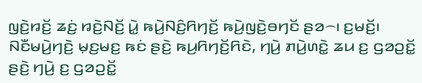ꤜꤢꤧ꤬ꤙꤢꤩ꤬ ꤘꤢꤦ꤬ ꤙꤢꤧ꤬ꤡꤢꤩ꤬ ꤣꤧ꤭ ꤒꤣꤧ꤬ꤡꤢꤨ꤬ꤖꤚꤢꤩ꤬ ꤒꤣꤧ꤬ꤜꤢꤧ꤬ꤋꤚꤢꤩ ꤔꤤ꤮꤯ ꤢ꤬ꤗꤢꤩ꤬꤯
ꤡꤢꤪꤗꤣꤧ꤬ꤚꤢꤧ꤬ ꤗ꤫ꤢ꤬ꤗꤢ꤬ ꤒꤢꤦ ꤔꤢꤧ꤬ ꤒꤣ꤬ꤖꤚꤢꤩ꤬ꤖꤢꤧ, ꤚꤣꤧ꤬ ꤊꤣꤧ꤬ꤛꤢꤧ꤭ ꤘꤣ ꤢ꤬ ꤞꤤꤑꤢꤩ꤭ ꤔꤢꤧ꤬ ꤚꤣꤧ꤬ ꤢ꤬ ꤞꤤꤑꤢꤩ꤭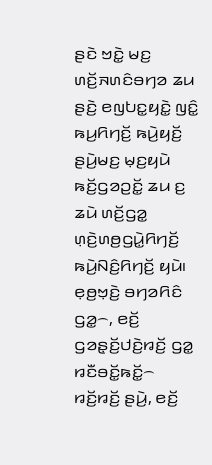ꤔꤢꤧ ꤠꤢꤧ꤭ ꤗꤢ꤬ ꤛꤢꤩ꤬ꤏꤛꤢꤨꤋꤚꤤ ꤘꤣ ꤔꤢꤧ꤬ ꤕꤜꤝꤢ꤭ꤟꤢꤧ꤭ ꤜꤢꤨ꤭ ꤒꤣ꤬ꤖꤚꤢꤩ꤬ ꤒꤣꤧ꤬ꤟꤢꤩ꤬ ꤔꤣꤧ꤬ꤗꤢ꤬ ꤗ꤫ꤢ꤬ꤟꤣꤧ ꤒꤢꤩ꤬ꤞꤤꤑꤢꤩ꤭ ꤘꤣ ꤢ꤬ ꤘꤣꤧ ꤛꤢꤩ꤬ꤞꤤ꤭ ꤛ꤫ꤢꤧ꤬ꤛꤥ꤬ꤞꤣꤧ꤭ꤖꤚꤢꤩ꤬ ꤒꤣꤧ꤬ꤡꤢꤨ꤬ꤖꤚꤢꤩ꤬ ꤟꤣꤧ꤯
ꤕ꤫ꤥ꤬ꤠ꤫ꤢꤧ꤬ ꤋꤚꤤꤖꤢꤨ ꤞꤤ꤭꤮, ꤕꤢꤩ꤬ ꤞꤤꤔ꤫ꤢꤩ꤬ꤓꤢꤧ꤬ꤙꤢꤩ꤬ ꤞꤤ꤭ ꤙꤢꤪꤋꤢꤩ꤭ꤒꤢꤩ꤭꤮ ꤙꤢꤩ꤬ꤙꤢꤩ꤬ ꤔꤣꤧ꤬, ꤕꤢꤩ꤬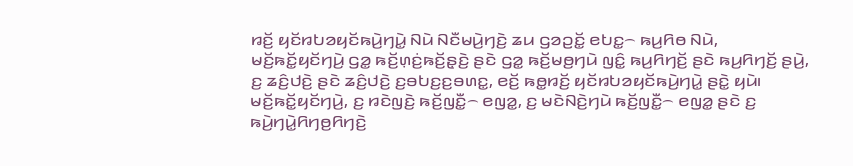ꤙꤢꤩ꤬ ꤟꤢꤩꤙꤝꤤꤟꤢꤩꤒꤣꤧ꤬ꤚꤣꤧ꤭ ꤡꤣꤧ ꤡꤢꤪꤗꤣꤧ꤬ꤚꤢꤧ꤬ ꤘꤣ ꤞꤤꤑꤢꤩ꤭ ꤕꤝꤢ꤭꤮ ꤒꤣ꤬ꤖꤥ ꤡꤣꤧ, ꤗꤢꤩ꤬ꤒꤢꤩ꤭ꤟꤢꤩꤚꤣꤧ꤬ ꤞꤤ꤭ ꤒꤢꤩ꤬ꤛ꤫ꤢꤦ꤬ꤒꤢꤩ꤬ꤔ꤫ꤢꤧ꤬ ꤔꤢꤧ ꤞꤤ꤭ ꤒꤢꤩ꤬ꤗꤥ꤬ꤚꤣꤧ ꤜꤢꤨ꤭ ꤒꤣ꤬ꤖꤚꤢꤩ꤬ ꤔꤢꤧ ꤒꤣ꤬ꤖꤚꤢꤩ꤬ ꤔꤣꤧ꤬, ꤢ꤬ ꤘꤢꤨ꤬ꤓꤢꤧ꤬ ꤔꤢꤧ ꤘꤢꤨ꤬ꤓꤢꤧ꤬ ꤢ꤬ꤋꤝꤢ꤬ꤢ꤬ꤋꤛꤢ꤭, ꤕꤢꤩ꤬ ꤒꤥ꤭ꤙꤢꤩ꤬ ꤟꤢꤩꤙꤝꤤꤟꤢꤩꤒꤣꤧ꤬ꤚꤣꤧ꤭ ꤔꤢꤧ꤭ ꤟꤣꤧ꤯
ꤗꤢꤩ꤬ꤒꤢꤩ꤭ꤟꤢꤩꤚꤣꤧ꤬, ꤢ꤬ ꤙꤢꤧꤜꤢꤧ꤬ ꤒꤢꤩ꤬ꤜꤢꤪ꤭꤮ ꤕꤜꤤ꤭, ꤢ꤬ ꤗꤢꤧꤡꤢꤧ꤬ꤚꤣꤧ ꤒꤢꤩ꤬ꤜꤢꤪ꤭꤮ ꤕꤜꤤ꤭ ꤔꤢꤧ ꤢ꤬ ꤒꤣꤧ꤬ꤚꤣꤧ꤭ꤖꤚꤥ꤬ꤖꤚꤢꤧ꤬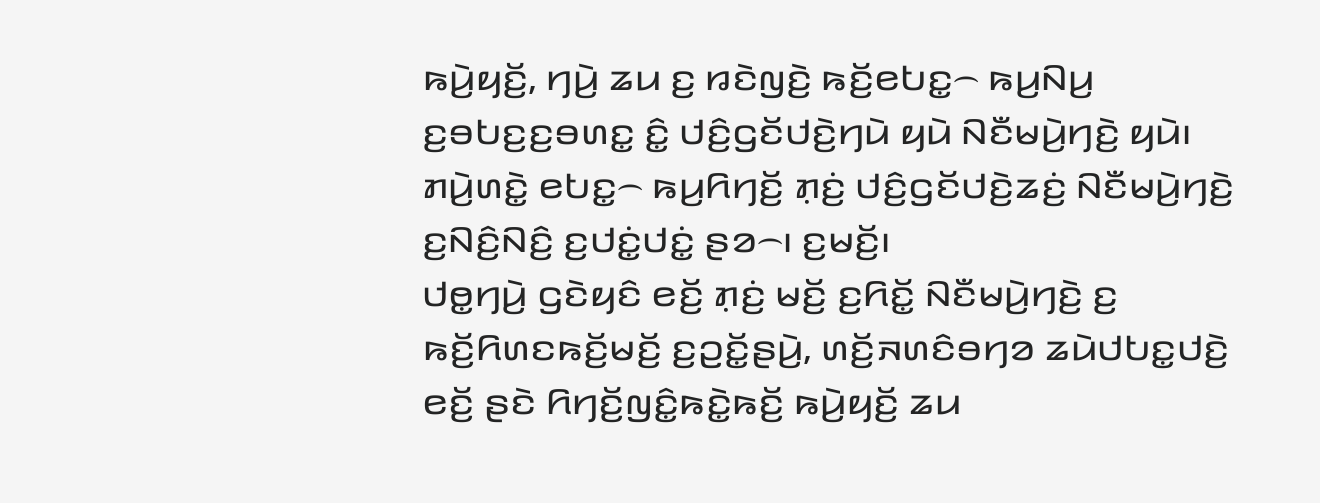ꤒꤣꤧ꤬ꤟꤢꤩ꤬, ꤚꤣꤧ꤬ ꤘꤣ ꤢ꤬ ꤙꤢꤧꤜꤢꤧ꤬ ꤒꤢꤩ꤬ꤕꤝꤢ꤭꤮ ꤒꤣ꤬ꤡꤣ꤬ ꤢ꤬ꤋꤝꤢ꤬ꤢ꤬ꤋꤛꤢ꤭ ꤢꤨ꤭ ꤓꤢꤨ꤬ꤞꤢꤩꤓꤢꤧ꤬ꤚꤣꤧ ꤟꤣꤧ ꤡꤢꤪꤗꤣꤧ꤬ꤚꤢꤧ꤬ ꤟꤣꤧ꤯ ꤊꤣꤧ꤬ꤛꤢꤧ꤭ ꤕꤝꤢ꤭꤮ ꤒꤣ꤬ꤖꤚꤢꤩ꤬ ꤊ꤫ꤢꤦ꤬ ꤓꤢꤨ꤬ꤞꤢꤩꤓꤢꤧ꤬ꤘꤢꤦ꤬ ꤡꤢꤪꤗꤣꤧ꤬ꤚꤢꤧ꤬ ꤢ꤬ꤡꤢꤨ꤬ꤡꤢꤨ꤬ ꤢ꤬ꤓꤢꤦ꤭ꤓꤢꤦ꤭ ꤔꤤ꤮꤯ ꤢ꤬ꤗꤢꤩ꤬꤯
ꤓꤥ꤭ꤚꤣꤧ꤬ ꤞꤢꤧꤟꤢꤨ ꤕꤢꤩ꤬ ꤊ꤫ꤢꤦ꤬ ꤗꤢꤩ꤬ ꤢ꤬ꤖꤢꤩ꤭ ꤡꤢꤪꤗꤣꤧ꤬ꤚꤢꤧ꤬ ꤢ꤬ ꤒꤢꤩ꤬ꤖꤛꤢꤒꤢꤩ꤬ꤗꤢꤩ꤬ ꤢ꤬ꤑꤢꤩ꤭ꤔꤣꤧ꤬, ꤛꤢꤩ꤬ꤏꤛꤢꤨꤋꤚꤤ ꤘꤣꤧꤓꤝꤢ꤭ꤓꤢꤧ꤬ ꤕꤢꤩ꤬ ꤔꤢꤧ ꤖꤚꤢꤩ꤬ꤜꤢꤨ꤭ꤒꤢꤧ꤭ꤒꤢꤩ꤬ ꤒꤣꤧ꤬ꤟꤢꤩ꤬ ꤘꤣ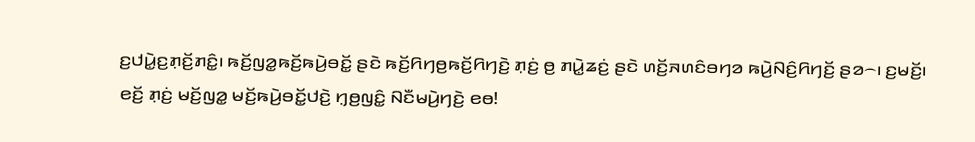ꤢ꤬ꤓꤣꤧ꤭ꤢ꤬ꤊ꤫ꤢꤩ꤬ꤊꤢꤨ꤭꤯ ꤒꤢꤩ꤬ꤜꤤ꤭ꤒꤢꤩ꤬ꤒꤣꤧ꤬ꤋꤢꤩ꤭ ꤔꤢꤧ ꤒꤢꤩ꤬ꤖꤚꤥ꤬ꤒꤢꤩ꤬ꤖꤚꤢꤧ꤬ ꤊ꤫ꤢꤦ꤬ ꤥ꤬ ꤊꤣꤧ꤭ꤘꤢꤦ꤬ ꤔꤢꤧ ꤛꤢꤩ꤬ꤏꤛꤢꤨꤋꤚꤤ ꤒꤣꤧ꤬ꤡꤢꤨ꤬ꤖꤚꤢꤩ꤬ ꤔꤤ꤮꤯ ꤢ꤬ꤗꤢꤩ꤬꤯
ꤕꤢꤩ꤬ ꤊ꤫ꤢꤦ꤬ ꤗꤢꤩ꤬ꤜꤤ꤭ ꤗꤢꤩ꤬ꤒꤣꤧ꤬ꤋꤢꤩ꤭ꤓꤢꤧ꤬ ꤚ꤫ꤥ꤬ꤜꤢꤨ꤭ ꤡꤢꤪꤗꤣꤧ꤬ꤚꤢꤧ꤬ ꤕꤥ!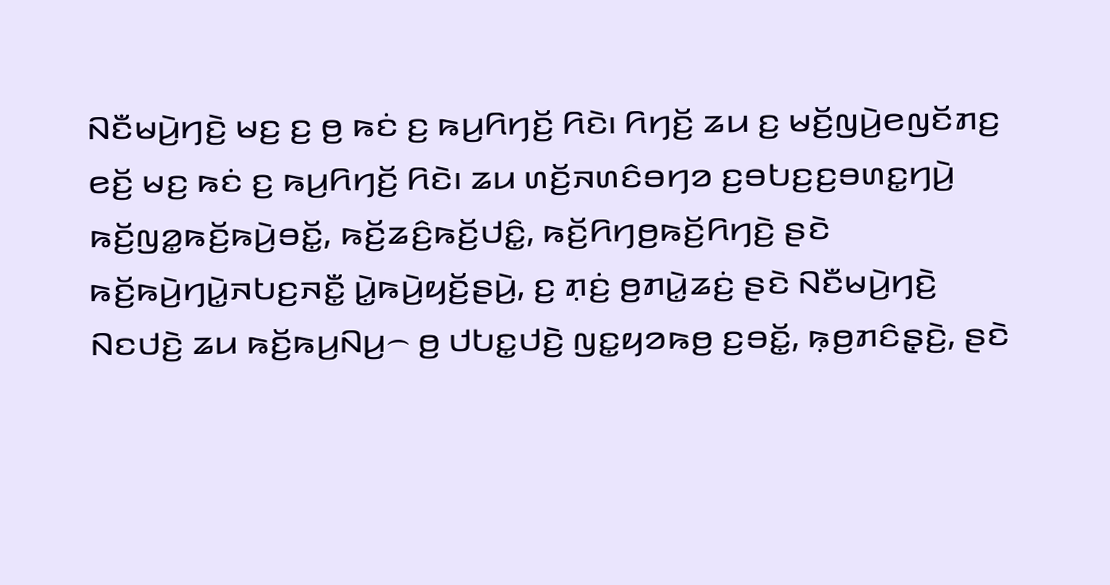ꤡꤢꤪꤗꤣꤧ꤬ꤚꤢꤧ꤬ ꤗꤢ꤬ ꤢ꤬ ꤥ꤬ ꤒꤢꤦ ꤢ꤬ ꤒꤣ꤬ꤖꤚꤢꤩ꤬ ꤖꤢꤧ꤯ ꤖꤚꤢꤩ꤬ ꤘꤣ ꤢ꤬ ꤗꤢꤩ꤬ꤜꤣꤧ꤬ꤕꤜꤢꤩꤊꤢ꤬ ꤕꤢꤩ꤬ ꤗꤢ꤬ ꤒꤢꤦ ꤢ꤬ ꤒꤣ꤬ꤖꤚꤢꤩ꤬ ꤖꤢꤧ꤯ ꤘꤣ ꤛꤢꤩ꤬ꤏꤛꤢꤨꤋꤚꤤ ꤢ꤬ꤋꤝꤢ꤬ꤢ꤬ꤋꤛꤢ꤭ꤚꤣꤧ꤬ ꤒꤢꤩ꤬ꤜꤤ꤭ꤒꤢꤩ꤬ꤒꤣꤧ꤬ꤋꤢꤩ꤭, ꤒꤢꤩ꤬ꤘꤢꤨ꤬ꤒꤢꤩ꤬ꤓꤢꤨ꤭, ꤒꤢꤩ꤬ꤖꤚꤥ꤬ꤒꤢꤩ꤬ꤖꤚꤢꤧ꤬ ꤔꤢꤧ ꤒꤢꤩ꤬ꤒꤣꤧ꤬ꤚꤣꤧ꤭ꤏꤝꤢ꤬ꤏꤢꤪ꤭ ꤣꤧ꤭ꤒꤣꤧ꤬ꤟꤢꤩ꤬ꤔꤣꤧ꤬, ꤢ꤬ ꤊ꤫ꤢꤦ꤬ ꤥ꤬ꤊꤣꤧ꤭ꤘꤢꤦ꤬ ꤔꤢꤧ ꤡꤢꤪꤗꤣꤧ꤬ꤚꤢꤧ꤬ ꤡꤢꤓꤢꤧ꤬ ꤘꤣ ꤒꤢꤩ꤬ꤒꤣ꤬ꤡꤣ꤬꤮ ꤥ꤬ ꤓꤝꤢ꤭ꤓꤢꤧ꤬ ꤜꤢ꤭ꤟꤤꤒꤥ꤬ ꤢ꤬ꤋꤢꤩ꤭, ꤒ꤫ꤥ꤬ꤊꤢꤨꤔ꤫ꤢꤧ꤬, ꤔꤢꤧ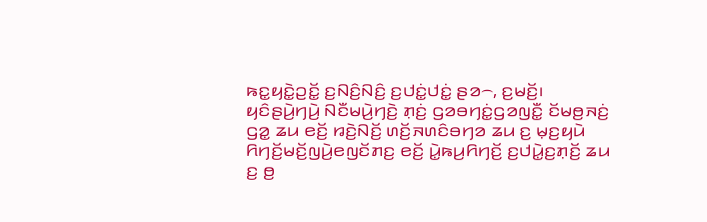ꤒꤢ꤭ꤟꤢꤧ꤭ꤑꤢꤩ꤭ ꤢ꤬ꤡꤢꤨ꤬ꤡꤢꤨ꤬ ꤢ꤬ꤓꤢꤦ꤭ꤓꤢꤦ꤭ ꤔꤤ꤮, ꤢ꤬ꤗꤢꤩ꤬꤯
ꤟꤢꤨꤔꤣꤧ꤬ꤚꤣꤧ꤬ ꤡꤢꤪꤗꤣꤧ꤬ꤚꤢꤧ꤬ ꤊ꤫ꤢꤦ꤬ ꤞꤤꤋꤚꤢꤦ꤭ꤞꤤꤜꤢꤪ꤭ ꤢꤩꤗꤥ꤬ꤏꤢꤦ꤬ ꤞꤤ꤭ ꤘꤣ ꤕꤢꤩ꤬ ꤙꤢꤧ꤬ꤡꤢꤩ꤬ ꤛꤢꤩ꤬ꤏꤛꤢꤨꤋꤚꤤ ꤘꤣ ꤢ꤬ ꤗ꤫ꤢ꤬ꤟꤣꤧ ꤖꤚꤢꤩ꤬ꤗꤢꤩ꤬ꤜꤣꤧ꤬ꤕꤜꤢꤩꤊꤢ꤬ ꤕꤢꤩ꤬ ꤣꤧ꤭ꤒꤣ꤬ꤖꤚꤢꤩ꤬ ꤢ꤬ꤓꤣꤧ꤭ꤢ꤬ꤊ꤫ꤢꤩ꤬ ꤘꤣ ꤢ꤬ ꤥ꤬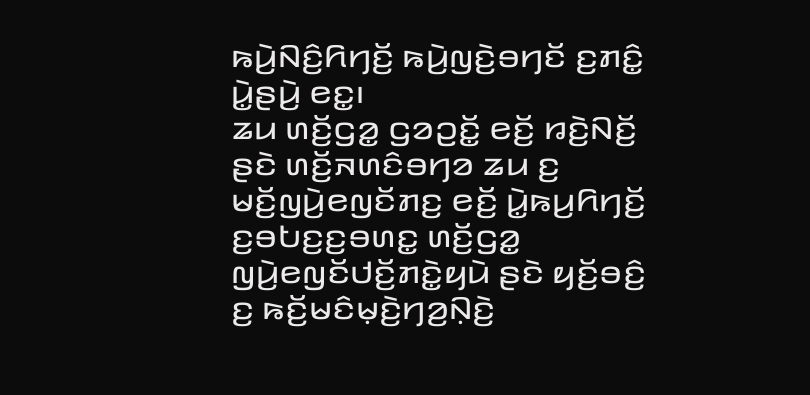ꤒꤣꤧ꤬ꤡꤢꤨ꤬ꤖꤚꤢꤩ꤬ ꤒꤣꤧ꤬ꤜꤢꤧ꤬ꤋꤚꤢꤩ ꤢ꤬ꤊꤢꤨ꤭ ꤣꤧ꤭ꤔꤣꤧ꤬ ꤕꤢ꤭꤯
ꤘꤣ ꤛꤢꤩ꤬ꤞꤤ꤭ ꤞꤤꤑꤢꤩ꤭ ꤕꤢꤩ꤬ ꤙꤢꤧ꤬ꤡꤢꤩ꤬ ꤔꤢꤧ ꤛꤢꤩ꤬ꤏꤛꤢꤨꤋꤚꤤ ꤘꤣ ꤢ꤬ ꤗꤢꤩ꤬ꤜꤣꤧ꤬ꤕꤜꤢꤩꤊꤢ꤬ ꤕꤢꤩ꤬ ꤣꤧ꤭ꤒꤣ꤬ꤖꤚꤢꤩ꤬ ꤢ꤬ꤋꤝꤢ꤬ꤢ꤬ꤋꤛꤢ꤭ ꤛꤢꤩ꤬ꤞꤤ꤭ ꤜꤣꤧ꤬ꤕꤜꤢꤩꤓꤢꤩ꤬ꤊꤢꤧ꤭ꤟꤣꤧ ꤔꤢꤧ ꤟꤢꤩ꤬ꤋꤢꤨ꤬ ꤢ꤬ ꤒꤢꤩ꤬ꤗꤢꤨꤗ꤫ꤢꤧ꤬ꤚꤤ꤬ꤡ꤫ꤢꤧ꤬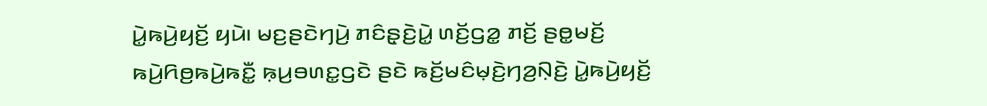ꤣꤧ꤭ꤒꤣꤧ꤬ꤟꤢꤩ꤬ ꤟꤣꤧ꤯ ꤗꤢ꤬ꤔꤢꤧꤚꤣꤧ꤬ ꤊꤢꤨꤔ꤫ꤢꤧ꤬ꤣꤧ꤭ ꤛꤢꤩ꤬ꤞꤤ꤭ ꤊꤢꤩ꤬ ꤔꤥ꤭ꤗꤢꤩ꤬ ꤒꤣꤧ꤬ꤖꤥ꤬ꤒꤣꤧ꤬ꤒꤢꤪ꤭ ꤒ꤫ꤣ꤬ꤋꤛꤢ꤭ꤞꤢꤧ ꤔꤢꤧ ꤒꤢꤩ꤬ꤗꤢꤨꤗ꤫ꤢꤧ꤬ꤚꤤ꤬ꤡ꤫ꤢꤧ꤬ ꤣꤧ꤭ꤒꤣꤧ꤬ꤟꤢꤩ꤬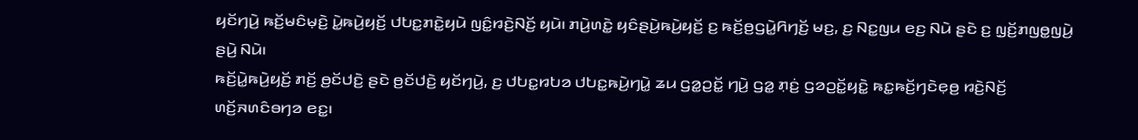ꤟꤢꤩꤚꤣꤧ꤬ ꤒꤢꤩ꤬ꤗꤢꤨꤗ꤫ꤢꤧ꤬ ꤣꤧ꤭ꤒꤣꤧ꤬ꤟꤢꤩ꤬ ꤓꤝꤢ꤭ꤊꤢꤧ꤭ꤟꤣꤧ ꤜꤢꤨ꤭ꤙꤢꤧ꤬ꤡꤢꤩ꤬ ꤟꤣꤧ꤯ ꤊꤣꤧ꤬ꤛꤢꤧ꤭ ꤟꤢꤨꤔꤣꤧ꤬ꤒꤣꤧ꤬ꤟꤢꤩ꤬ ꤢ꤬ ꤒꤢꤩ꤬ꤥ꤬ꤞꤣꤧ꤭ꤖꤚꤢꤩ꤬ ꤗꤢ꤬, ꤢ꤬ ꤡꤢ꤭ꤜꤣ ꤕꤢ꤬ ꤡꤣꤧ ꤔꤢꤧ ꤢ꤬ ꤜ꤫ꤢꤩ꤬ꤊꤜꤥ꤭ꤜꤣꤧ꤬ ꤔꤣꤧ꤬ ꤡꤣꤧ꤯
ꤒꤢꤩ꤬ꤣꤧ꤭ꤒꤣꤧ꤬ꤟꤢꤩ꤬ ꤊꤢꤩ꤬ ꤥ꤬ꤢꤩꤓꤢꤧ꤬ ꤔꤢꤧ ꤥ꤬ꤢꤩꤓꤢꤧ꤬ ꤟꤢꤩꤚꤣꤧ꤬, ꤢ꤬ ꤓꤝꤢ꤭ꤙꤝꤤ ꤓꤝꤢ꤭ꤒꤣꤧ꤬ꤚꤣꤧ꤭ ꤘꤣ ꤞꤤ꤭ꤑꤢꤩ꤭ ꤚꤣꤧ꤬ ꤞꤤ꤭ ꤊ꤫ꤢꤦ꤬ ꤞꤤꤑꤢꤩ꤭ꤟꤢꤧ꤭ ꤒꤢ꤭ꤒꤢꤩ꤬ꤚꤢꤧꤕ꤫ꤥ꤬ ꤙꤢꤧ꤬ꤡꤢꤩ꤬ ꤛꤢꤩ꤬ꤏꤛꤢꤨꤋꤚꤤ ꤕꤢ꤭꤯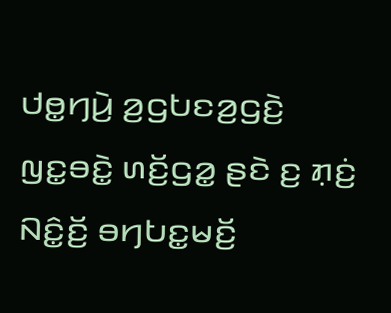ꤓꤥ꤭ꤚꤣꤧ꤬ ꤤ꤬ꤞꤝꤢꤤ꤬ꤞꤢꤧ꤬ ꤜꤢ꤭ꤋꤢꤧ꤭ ꤛꤢꤩ꤬ꤞꤤ꤭ ꤔꤢꤧ ꤢ꤬ ꤊ꤫ꤢꤦ꤬ ꤡꤢꤨ꤭ꤢꤩ꤬ ꤋꤚꤝꤢ꤭ꤗꤢꤩ꤬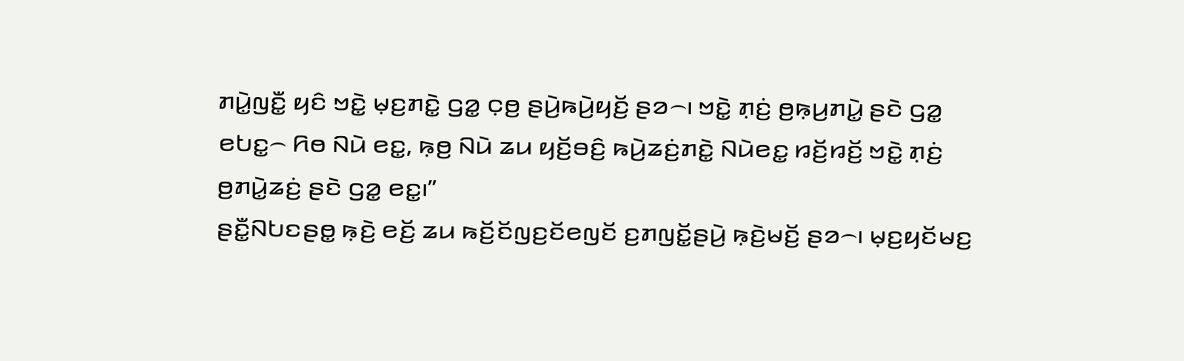ꤊꤣꤧ꤭ꤜꤢꤪ꤭ ꤟꤢꤨ ꤠꤢꤧ꤭ ꤗ꤫ꤢ꤬ꤊꤢꤧ꤭ ꤞꤤ꤭ ꤍ꤫ꤥ꤬ ꤔꤣꤧ꤬ꤒꤣꤧ꤬ꤟꤢꤩ꤬ ꤔꤤ꤮꤯ ꤠꤢꤧ꤭ ꤊ꤫ꤢꤦ꤬ ꤥ꤬ꤒ꤫ꤣ꤬ꤊꤣꤧ꤭ ꤔꤢꤧ ꤞꤤ꤭ ꤕꤝꤢ꤭꤮ ꤖꤥ ꤡꤣꤧ ꤕꤢ꤭, ꤒ꤫ꤥ꤬ ꤡꤣꤧ ꤘꤣ ꤟꤢꤩ꤬ꤋꤢꤨ꤬ ꤒꤣꤧ꤬ꤘꤢꤦ꤬ꤊꤢꤧ꤭ ꤡꤣꤧꤕꤢ꤭ ꤙꤢꤩ꤬ꤙꤢꤩ꤬ ꤠꤢꤧ꤭ ꤊ꤫ꤢꤦ꤬ ꤥ꤬ꤊꤣꤧ꤭ꤘꤢꤦ꤬ ꤔꤢꤧ ꤞꤤ꤭ ꤕꤢ꤭꤯”
ꤔꤢꤪ꤭ꤡꤝꤢꤔꤥ꤭ ꤒ꤫ꤢꤧ꤬ ꤕꤢꤩ꤬ ꤘꤣ ꤒꤢꤩ꤬ꤢꤩꤜꤢ꤬ꤢꤩꤕꤜꤢꤩ ꤢ꤬ꤊꤜꤢꤩ꤭ꤔꤣꤧ꤬ ꤒ꤫ꤢꤧ꤬ꤗꤢꤩ꤬ ꤔꤤ꤮꤯ ꤗ꤫ꤢ꤬ꤟꤢꤩꤗꤢ꤬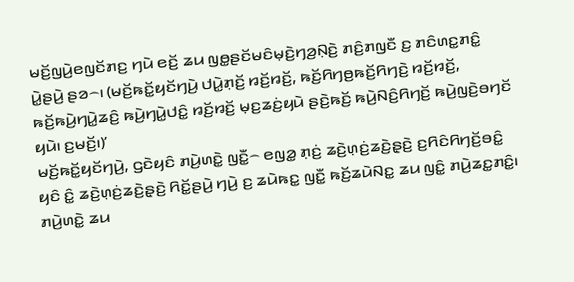ꤗꤢꤩ꤬ꤜꤣꤧ꤬ꤕꤜꤢꤩꤊꤢ꤬ ꤚꤣꤧ ꤕꤢꤩ꤬ ꤘꤣ ꤜꤥ꤭ꤔꤢꤩꤗꤢꤨꤗ꤫ꤢꤧ꤬ꤚꤤ꤬ꤡ꤫ꤢꤧ꤬ ꤊꤢꤨ꤬ꤊꤜꤢꤪ ꤢ꤬ ꤊꤢꤨꤛꤢ꤭ꤊꤢꤨ꤭ ꤣꤧ꤭ꤔꤣꤧ꤬ ꤔꤤ꤮꤯ (ꤗꤢꤩ꤬ꤒꤢꤩ꤭ꤟꤢꤩꤚꤣꤧ꤬ ꤓꤣꤧ꤭ꤊ꤫ꤢꤩ꤬ ꤙꤢꤩ꤬ꤙꤢꤩ꤬, ꤒꤢꤩ꤬ꤖꤚꤥ꤬ꤒꤢꤩ꤬ꤖꤚꤢꤧ꤬ ꤙꤢꤩ꤬ꤙꤢꤩ꤬, ꤒꤢꤩ꤬ꤒꤣꤧ꤬ꤚꤣꤧ꤭ꤘꤢꤨ꤬ ꤒꤣꤧ꤬ꤚꤣꤧ꤭ꤓꤢꤨ꤭ ꤙꤢꤩ꤬ꤙꤢꤩ꤬ ꤗ꤫ꤢ꤬ꤘꤢꤦ꤬ꤟꤣꤧ ꤔꤢꤧ꤬ꤒꤢꤩ꤬ ꤒꤣꤧ꤬ꤡꤢꤨ꤬ꤖꤚꤢꤩ꤬ ꤒꤣꤧ꤬ꤜꤢꤧ꤬ꤋꤚꤢꤩ ꤟꤣꤧ꤯ ꤢ꤬ꤗꤢꤩ꤬꤯)’
ꤗꤢꤩ꤬ꤒꤢꤩ꤭ꤟꤢꤩꤚꤣꤧ꤬, ꤞꤢꤧꤟꤢꤨ ꤊꤣꤧ꤬ꤛꤢꤧ꤭ ꤜꤢꤪ꤭꤮ ꤕꤜꤤ꤭ ꤊ꤫ꤢꤦ꤬ ꤘꤢꤧ꤬ꤛ꤫ꤢꤦ꤬ꤘꤢꤧ꤬ꤔ꤫ꤢꤧ꤬ ꤢ꤬ꤖꤢꤨꤖꤚꤢꤩ꤬ꤋꤢꤨ꤭ ꤟꤢꤨ ꤢꤨ꤭ ꤘꤢꤧ꤬ꤛ꤫ꤢꤦ꤬ꤘꤢꤧ꤬ꤔ꤫ꤢꤧ꤬ ꤖꤢꤩ꤭ꤔꤣꤧ꤬ ꤚꤣꤧ꤬ ꤢ꤬ ꤘꤣꤧꤒꤢ꤭ ꤜꤢꤪ꤭ ꤒꤢꤩ꤬ꤘꤣꤧꤡꤢ꤭ ꤘꤣ ꤜꤢꤨ꤭ ꤊꤣꤧ꤬ꤘꤢ꤭ꤊꤢꤨ꤭꤯ ꤊꤣꤧ꤬ꤛꤢꤧ꤭ ꤘꤣ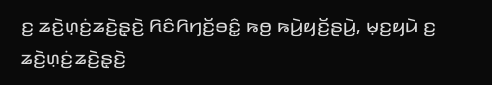ꤢ꤬ ꤘꤢꤧ꤬ꤛ꤫ꤢꤦ꤬ꤘꤢꤧ꤬ꤔ꤫ꤢꤧ꤬ ꤖꤢꤨꤖꤚꤢꤩ꤬ꤋꤢꤨ꤭ ꤒꤥ꤬ ꤒꤣꤧ꤬ꤟꤢꤩ꤬ꤔꤣꤧ꤬, ꤗ꤫ꤢ꤬ꤟꤣꤧ ꤢ꤬ ꤘꤢꤧ꤬ꤛ꤫ꤢꤦ꤬ꤘꤢꤧ꤬ꤔ꤫ꤢꤧ꤬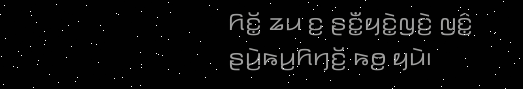ꤖꤢꤩ꤭ ꤘꤣ ꤢ꤬ ꤔꤢꤪ꤭ꤟꤢꤧ꤭ꤜꤢꤧ꤬ ꤜꤢꤨ꤭ ꤔꤣꤧ꤬ꤒꤣ꤬ꤖꤚꤢꤩ꤬ ꤒꤥ꤬ ꤟꤣꤧ꤯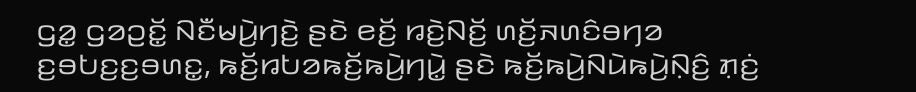ꤞꤤ꤭ ꤞꤤꤑꤢꤩ꤭ ꤡꤢꤪꤗꤣꤧ꤬ꤚꤢꤧ꤬ ꤔꤢꤧ ꤕꤢꤩ꤬ ꤙꤢꤧ꤬ꤡꤢꤩ꤬ ꤛꤢꤩ꤬ꤏꤛꤢꤨꤋꤚꤤ ꤢ꤬ꤋꤝꤢ꤬ꤢ꤬ꤋꤛꤢ꤭, ꤒꤢꤩ꤬ꤙꤝꤤꤒꤢꤩ꤬ꤒꤣꤧ꤬ꤚꤣꤧ꤭ ꤔꤢꤧ ꤒꤢꤩ꤬ꤒꤣꤧ꤬ꤡꤣꤧꤒꤣꤧ꤬ꤡ꤫ꤢꤨ꤬ ꤊ꤫ꤢꤦ꤬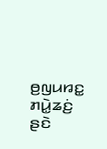ꤥ꤬ꤜꤣꤙꤢ꤭ ꤊꤣꤧ꤭ꤘꤢꤦ꤬ ꤔꤢꤧ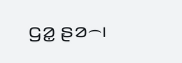ꤞꤤ꤭ ꤔꤤ꤮꤯